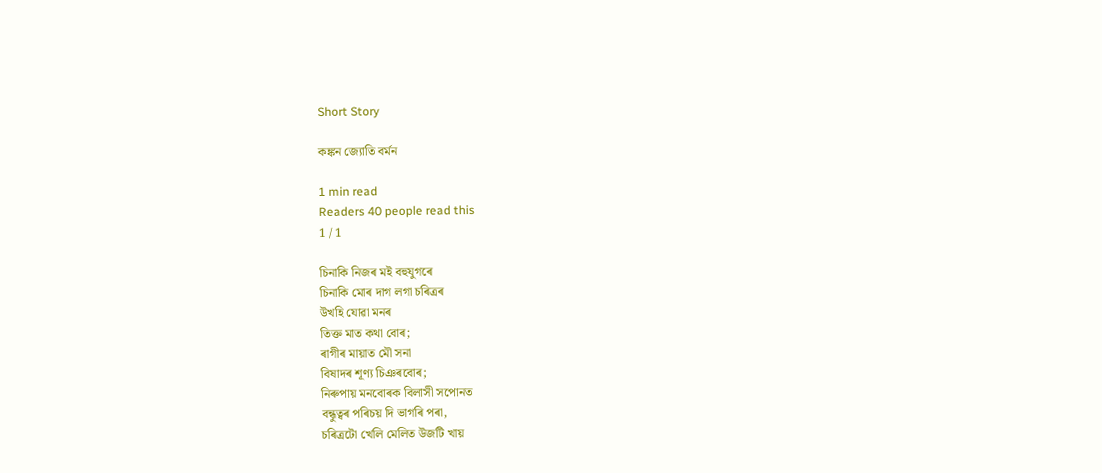Short Story

কঙ্কন জ্যোতি বৰ্মন

1 min read
Readers 40 people read this
1 / 1

চিনাকি নিজৰ ম‌ই বহুযুগ‌ৰে
চিনাকি মোৰ দাগ লগা চৰিত্ৰৰ
উখহি যোৱা মনৰ
তিক্ত মাত কথা বোৰ;
ৰাগীৰ মায়াত মৌ সনা
বিষাদৰ শূণ্য চিঞৰবোৰ;
নিৰুপায় মনবোৰক বিলাসী সপোনত
বন্ধুত্বৰ পৰিচয় দি ভাগৰি পৰা,
চৰিত্ৰটো খেলি মেলিত উজটি খায়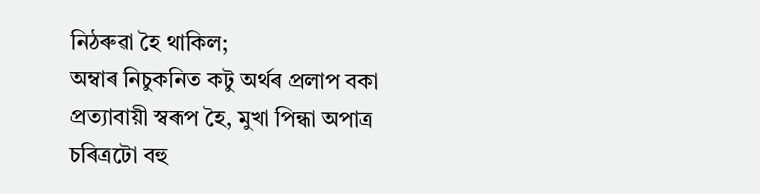নিঠৰুৱা হৈ থাকিল;
অম্বাৰ নিচুকনিত কটু অৰ্থৰ প্ৰলাপ বকা
প্ৰত্যাবায়ী স্বৰূপ হৈ, মুখা পিন্ধা অপাত্ৰ
চৰিত্ৰটো বহু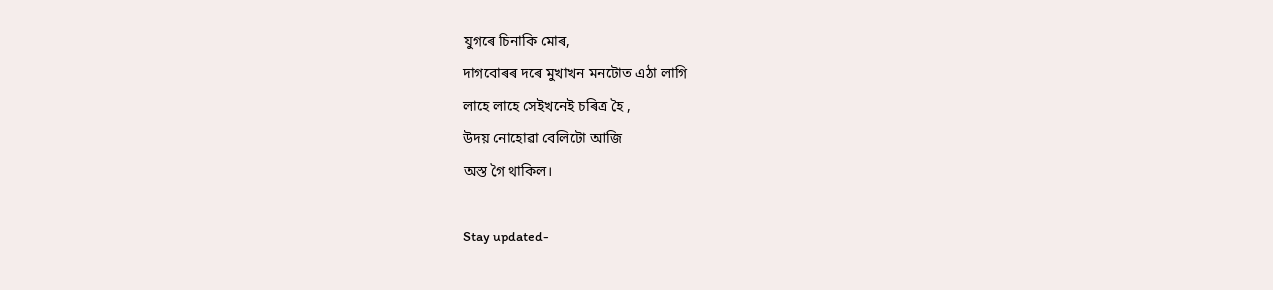যুগৰে চিনাকি মোৰ,
দাগবোৰৰ দৰে মুখাখন মনটোত এঠা লাগি
লাহে লাহে সেইখনেই চৰিত্ৰ হৈ ,
উদয় নোহোৱা বেলিটো আজি
অস্ত গৈ থাকিল।

Stay updated-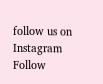follow us on Instagram
Follow